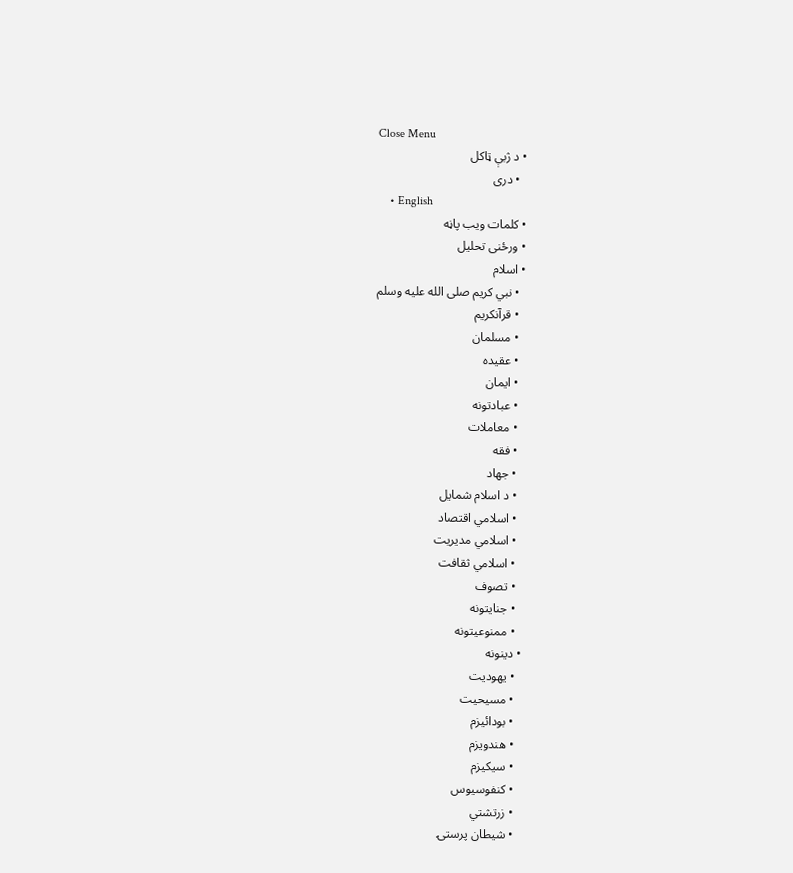Close Menu
  • د ژبې ټاکل
    • دری
    • English
  • کلمات ويب پاڼه
  • ورځنی تحلیل
  • اسلام
    • نبي کریم صلى الله عليه وسلم
    • قرآنکریم
    • مسلمان
    • عقیده
    • ایمان
    • عبادتونه
    • معاملات
    • فقه
    • جهاد
    • د اسلام شمایل
    • اسلامي اقتصاد
    • اسلامي مدیریت
    • اسلامي ثقافت
    • تصوف
    • جنایتونه
    • ممنوعیتونه
  • دینونه
    • یهودیت
    • مسیحیت
    • بودائیزم
    • هندویزم
    • سیکیزم
    • کنفوسیوس
    • زرتشتي
    • شیطان پرستۍ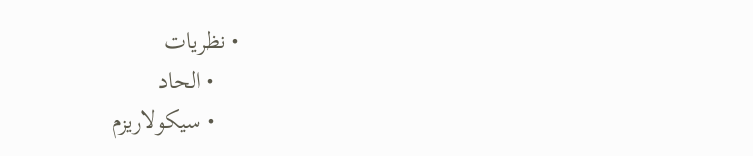• نظریات
    • الحاد
    • سیکولاریزم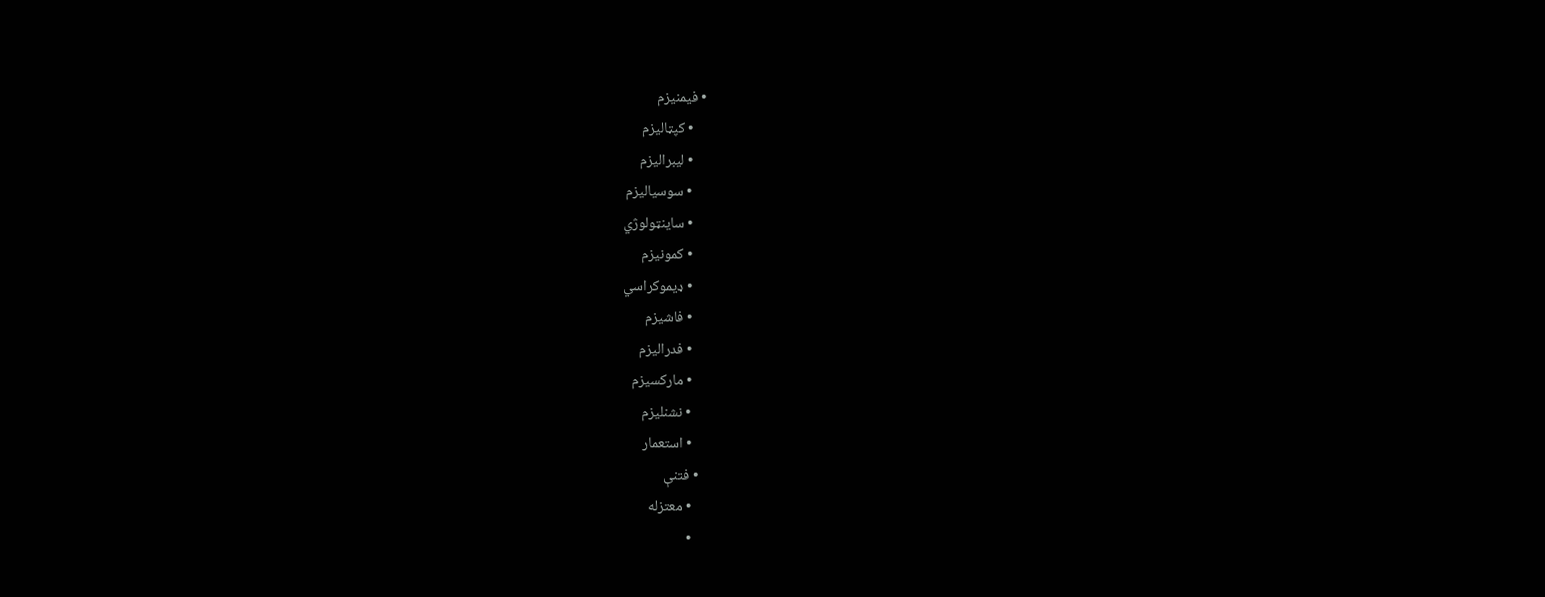• فیمنیزم
    • کپټالیزم
    • لیبرالیزم
    • سوسیالیزم
    • ساینټولوژي
    • کمونیزم
    • ډیموکراسي
    • فاشیزم
    • فدرالیزم
    • مارکسیزم
    • نشنلیزم
    • استعمار
  • فتنې
    • معتزله
    •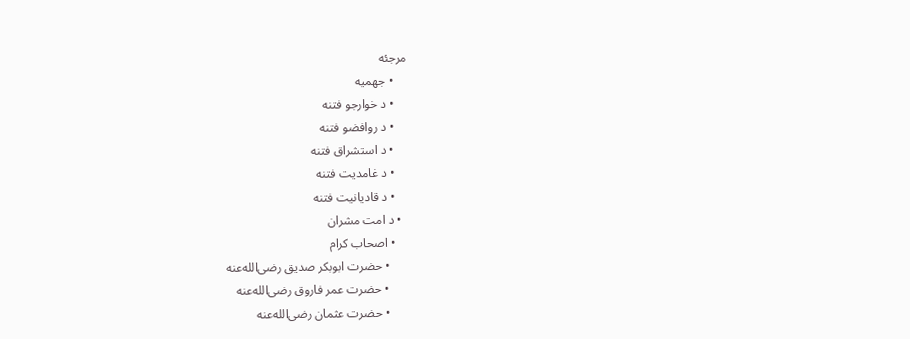مرجئه
    • جهمیه
    • د خوارجو فتنه
    • د روافضو فتنه
    • د استشراق فتنه
    • د غامدیت فتنه
    • د قادیانیت فتنه
  • د امت مشران
    • اصحاب کرام
      • حضرت ابوبکر صدیق رضی‌الله‌عنه
      • حضرت عمر فاروق رضی‌الله‌عنه
      • حضرت عثمان رضی‌الله‌عنه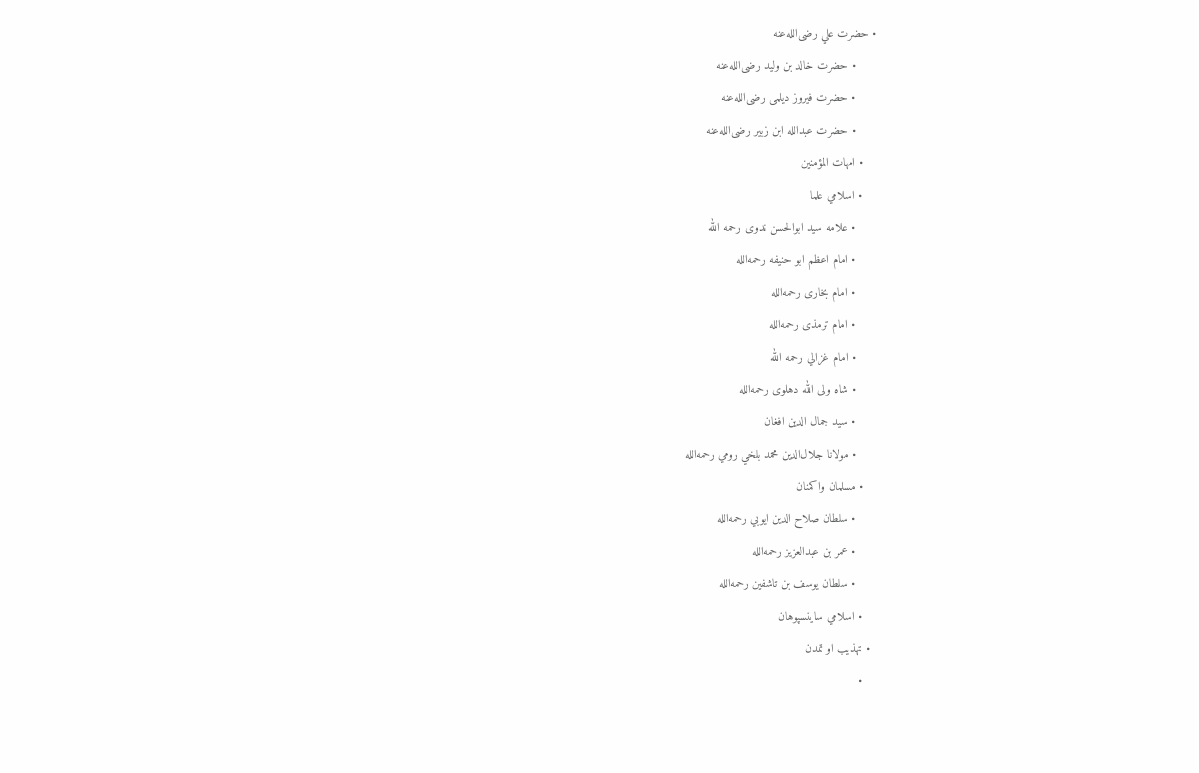• حضرت علي رضی‌الله‌عنه
      • حضرت خالد بن ولید رضی‌الله‌عنه
      • حضرت فیروز دیلمی رضی‌الله‌عنه
      • حضرت عبدالله ابن زبیر رضی‌الله‌عنه
    • امهات المؤمنین
    • اسلامي علما
      • علامه سید ابوالحسن ندوی رحمه الله
      • امام اعظم ابو حنیفه رحمه‌الله
      • امام بخاری رحمه‌الله
      • امام ترمذی رحمه‌الله
      • امام غزالي رحمه الله
      • شاه ولی الله دهلوی رحمه‌الله
      • سید جمال الدین افغان
      • مولانا جلال‌الدین محمد بلخي رومي رحمه‌الله
    • مسلمان واکمنان
      • سلطان صلاح الدین ایوبي رحمه‌الله
      • عمر بن عبدالعزیز رحمه‌الله
      • سلطان یوسف بن تاشفین رحمه‌الله
    • اسلامي ساینسپوهان
  • تهذیب او تمدن
    •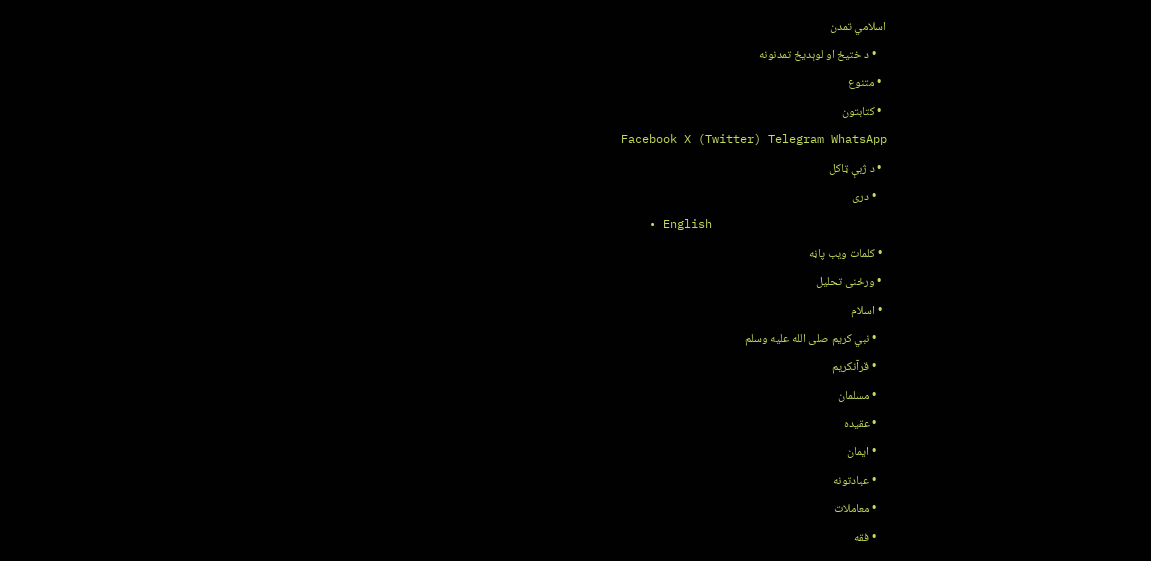اسلامي تمدن
    • د ختیځ او لوېدیځ تمدنونه
  • متنوع
  • کتابتون
Facebook X (Twitter) Telegram WhatsApp
  • د ژبې ټاکل
    • دری
    • English
  • کلمات ويب پاڼه
  • ورځنی تحلیل
  • اسلام
    • نبي کریم صلى الله عليه وسلم
    • قرآنکریم
    • مسلمان
    • عقیده
    • ایمان
    • عبادتونه
    • معاملات
    • فقه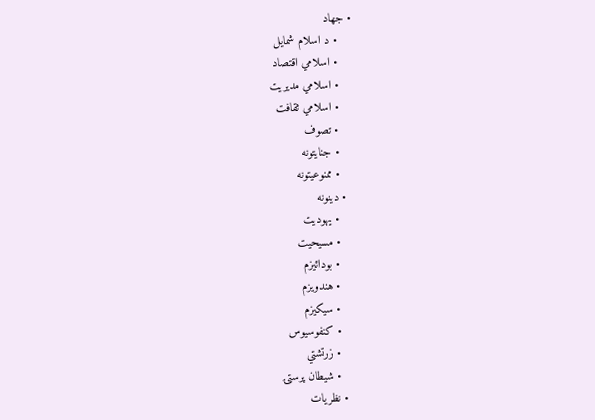• جهاد
    • د اسلام شمایل
    • اسلامي اقتصاد
    • اسلامي مدیریت
    • اسلامي ثقافت
    • تصوف
    • جنایتونه
    • ممنوعیتونه
  • دینونه
    • یهودیت
    • مسیحیت
    • بودائیزم
    • هندویزم
    • سیکیزم
    • کنفوسیوس
    • زرتشتي
    • شیطان پرستۍ
  • نظریات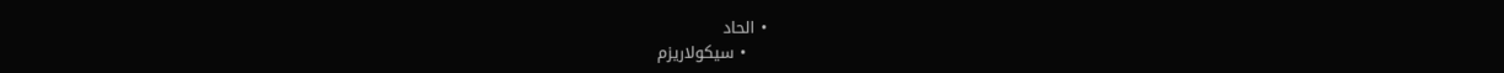• الحاد
    • سیکولاریزم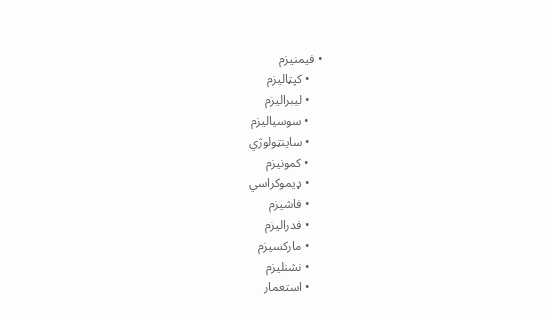• فیمنیزم
    • کپټالیزم
    • لیبرالیزم
    • سوسیالیزم
    • ساینټولوژي
    • کمونیزم
    • ډیموکراسي
    • فاشیزم
    • فدرالیزم
    • مارکسیزم
    • نشنلیزم
    • استعمار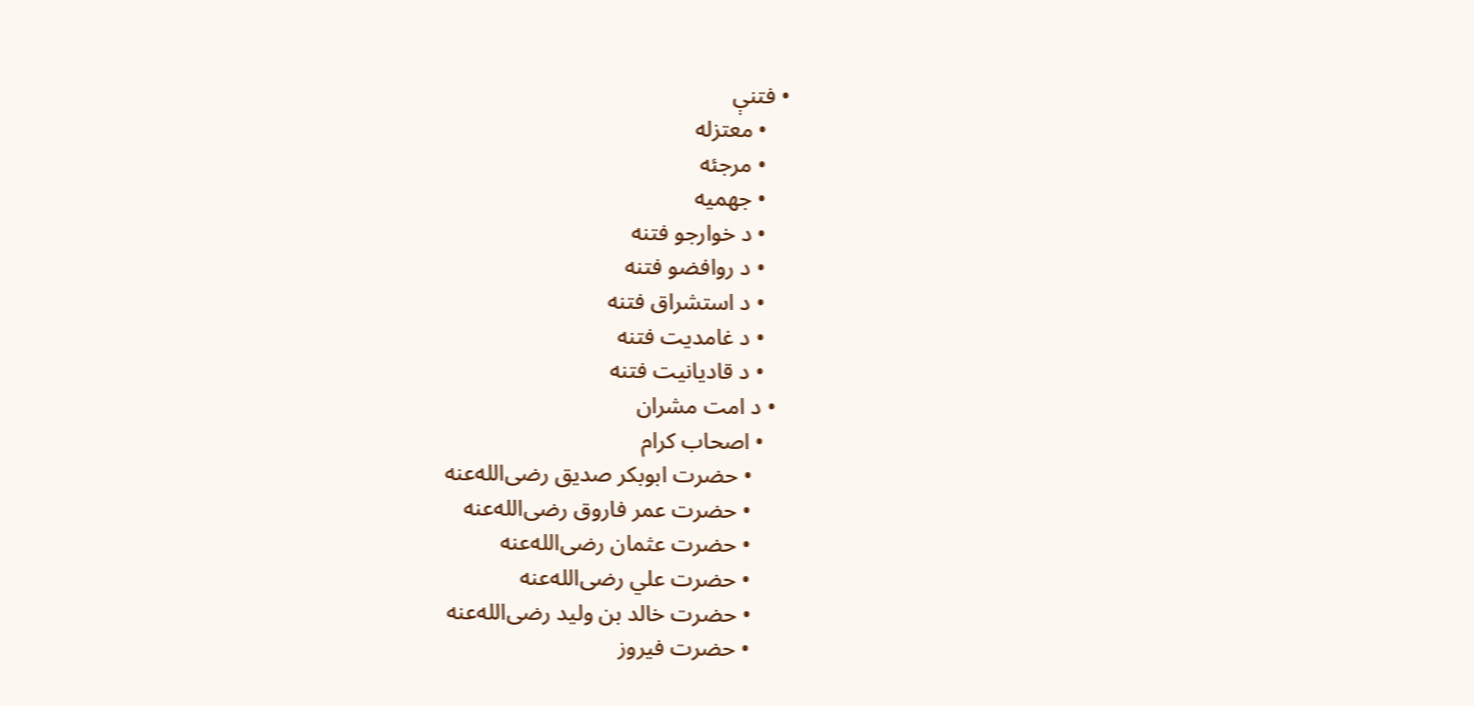• فتنې
    • معتزله
    • مرجئه
    • جهمیه
    • د خوارجو فتنه
    • د روافضو فتنه
    • د استشراق فتنه
    • د غامدیت فتنه
    • د قادیانیت فتنه
  • د امت مشران
    • اصحاب کرام
      • حضرت ابوبکر صدیق رضی‌الله‌عنه
      • حضرت عمر فاروق رضی‌الله‌عنه
      • حضرت عثمان رضی‌الله‌عنه
      • حضرت علي رضی‌الله‌عنه
      • حضرت خالد بن ولید رضی‌الله‌عنه
      • حضرت فیروز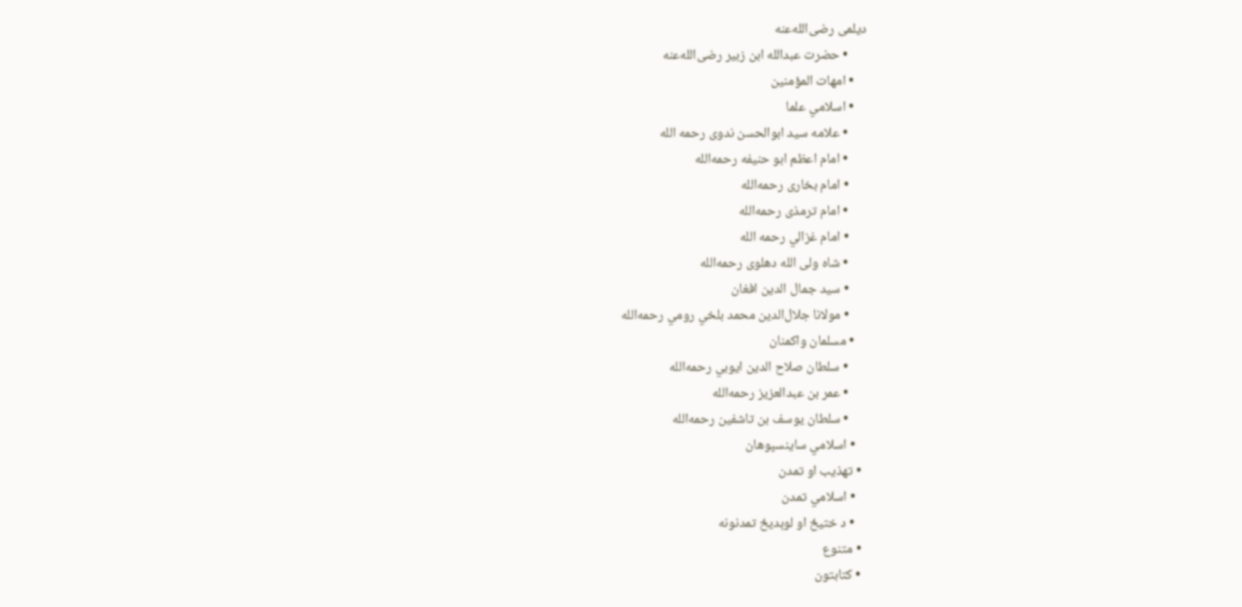دیلمی رضی‌الله‌عنه
      • حضرت عبدالله ابن زبیر رضی‌الله‌عنه
    • امهات المؤمنین
    • اسلامي علما
      • علامه سید ابوالحسن ندوی رحمه الله
      • امام اعظم ابو حنیفه رحمه‌الله
      • امام بخاری رحمه‌الله
      • امام ترمذی رحمه‌الله
      • امام غزالي رحمه الله
      • شاه ولی الله دهلوی رحمه‌الله
      • سید جمال الدین افغان
      • مولانا جلال‌الدین محمد بلخي رومي رحمه‌الله
    • مسلمان واکمنان
      • سلطان صلاح الدین ایوبي رحمه‌الله
      • عمر بن عبدالعزیز رحمه‌الله
      • سلطان یوسف بن تاشفین رحمه‌الله
    • اسلامي ساینسپوهان
  • تهذیب او تمدن
    • اسلامي تمدن
    • د ختیځ او لوېدیځ تمدنونه
  • متنوع
  • کتابتون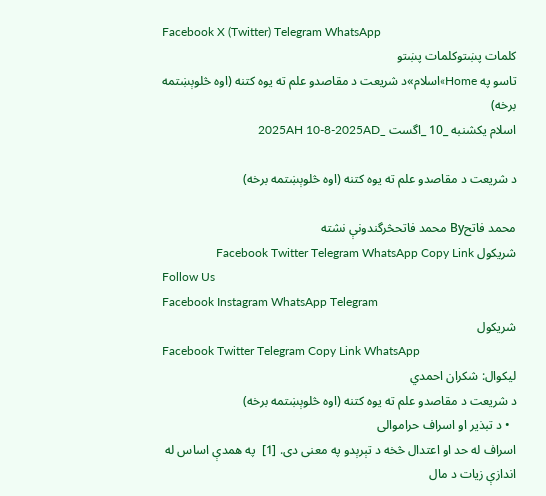Facebook X (Twitter) Telegram WhatsApp
کلمات پښتوکلمات پښتو
تاسو په Home»اسلام»د شریعت د مقاصدو علم ته یوه کتنه (اوه څلوېښتمه برخه)
اسلام یکشنبه _10 _اگست _2025AH 10-8-2025AD

د شریعت د مقاصدو علم ته یوه کتنه (اوه څلوېښتمه برخه)

محمد فاتحBy محمد فاتحڅرگندونې نشته
شریکول Facebook Twitter Telegram WhatsApp Copy Link
Follow Us
Facebook Instagram WhatsApp Telegram
شریکول
Facebook Twitter Telegram Copy Link WhatsApp
لیکوال: شکران احمدي
د شریعت د مقاصدو علم ته یوه کتنه (اوه څلوېښتمه برخه)
  • د تبذیر او اسراف حراموالی
اسراف له حد او اعتدال څخه د تېرېدو په معنی دی. [1]  په همدې اساس له اندازې زیات د مال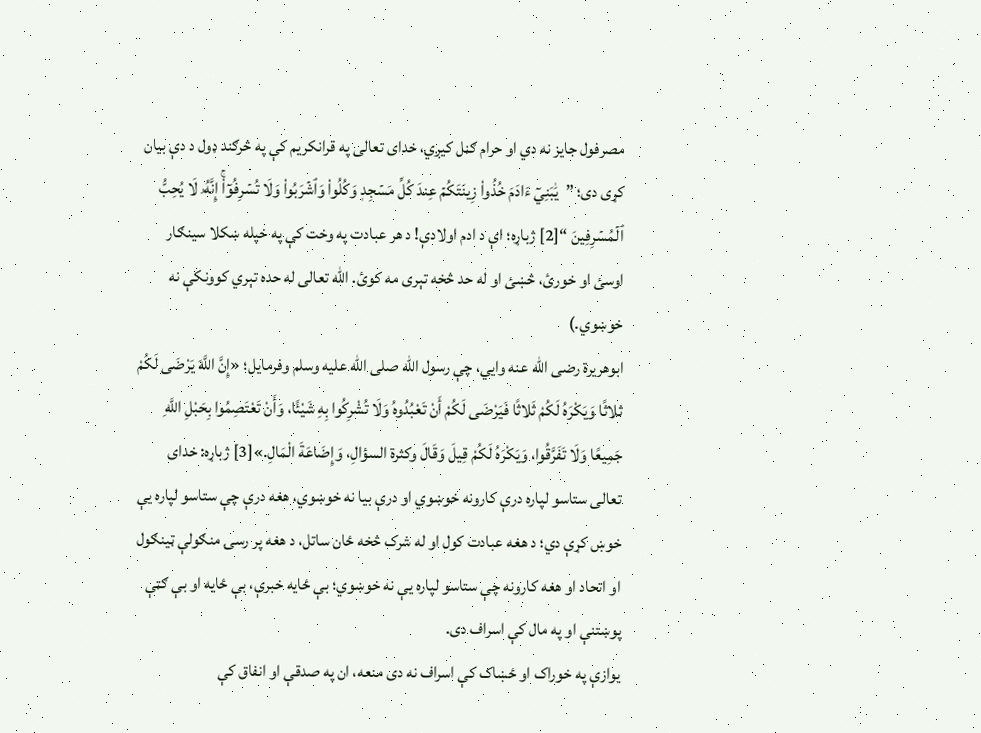مصرفول جایز نه دي او حرام ګڼل کیږي، خدای تعالی په قرانکریم کې په څرګند ډول د دې بیان کړی دی؛ ”  يَٰبَنِيٓ ءَادَمَ خُذُواْ زِينَتَكُمۡ عِندَ كُلِّ مَسۡجِدٖ وَكُلُواْ وَٱشۡرَبُواْ وَلَا تُسۡرِفُوٓاْۚ إِنَّهُۥ لَا يُحِبُّ ٱلۡمُسۡرِفِينَ “[2] ژباړه؛ اې د ادم اولادې! د هر عبادت په وخت کې په خپله ښکلا سينګار اوسئ او خورئ، څښئ او له حد څخه تېرى مه كوئ. الله تعالی له حده تېري كوونكې نه خوښوي.)
ابوهریرة رضی الله عنه وايي، چې رسول الله صلی الله علیه وسلم وفرمایل؛ «إِنَّ اللَّهَ يَرْضَى لَكُمْ ثلاثًا وَیَكْرَهُ لَكُمْ ثَلاثًا فَيَرْضَى لَكُمْ أَنْ تَعْبُدُوهُ وَلَا تُشْرِكُوا بِهِ شَيْئًا، وَأَنْ تَعْتَصِمُوا بِحَبْلِ اللَّهِ جَمِيعًا وَلَا تَفَرَّقُوا، وَیَكْرَهُ لَكُمْ قِيلَ وَقَالَ وكثرة السؤالِ، وَإِضَاعَةَ الْمَالِ.»[3] ژباړه: خدای تعالی ستاسو لپاره درې کارونه خوښوي او درې بیا نه خوښوي، هغه درې چې ستاسو لپاره یې خوښ کړې دي؛ د هغه عبادت کول او له شرک څخه ځان ساتل، د هغه پر رسۍ منګولې ټینګول او اتحاد او هغه کارونه چې ستاسو لپاره یې نه خوښوي؛ بې ځایه خبرې، بې ځایه او بې ګټې پوښتنې او په مال کې اسراف دی.
یوازې په خوراک او ځښاک کې اسراف نه دی منعه، ان په صدقې او انفاق کې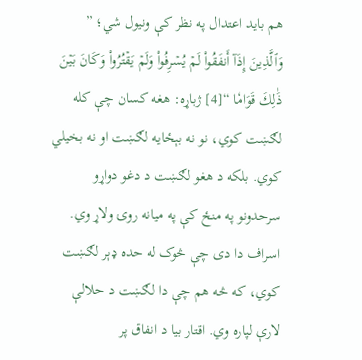هم باید اعتدال په نظر کې ونیول شي؛ ” وَٱلَّذِينَ إِذَآ أَنفَقُواْ لَمۡ يُسۡرِفُواْ وَلَمۡ يَقۡتُرُواْ وَكَانَ بَيۡنَ ذَٰلِكَ قَوَامٗا “[4] ژباړه: هغه كسان چې كله لګښت كوي، نو نه بېځايه لګښت او نه بخيلي کوي. بلكه د هغو لګښت د دغو دواړو سرحدونو په منځ کې په ميانه روۍ ولاړ وي.
اسراف دا دی چې څوک له حده ډېر لګښت کوي، که څه هم چې دا لګښت د حلالې لارې لپاره وي. اقتار بیا د انفاق پر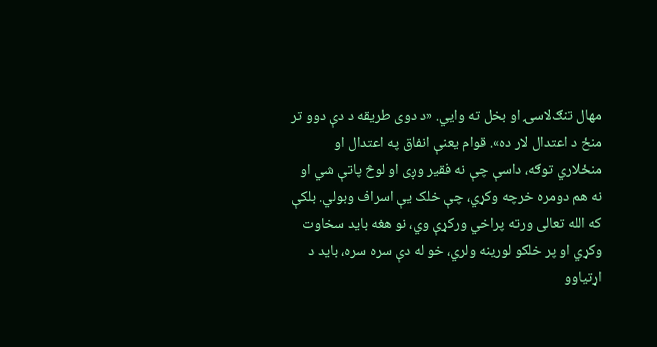مهال تنګ‌لاسۍ او بخل ته وايي. «د دوی طریقه د دې دوو تر منځ د اعتدال لار ده». قوام یعنې انفاق په اعتدال او منځلاري توګه، داسې چې نه فقیر وږی او لوڅ پاتې شي او نه هم دومره خرچه وکړي، چې خلک یې اسراف وبولي. بلکې که الله تعالی ورته پراخي ورکړې وي، نو هغه باید سخاوت وکړي او پر خلکو لورینه ولري، خو له دې سره سره، باید د اړتیاوو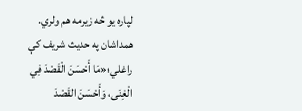لپاره یو څه زیرمه هم ولري.
همداشان په حدیث شریف کې راغلي؛«مَا أَحْسَنَ الْقَصْدَ فِي الْغِنَى، وَأَحْسَنَ القَصْدَ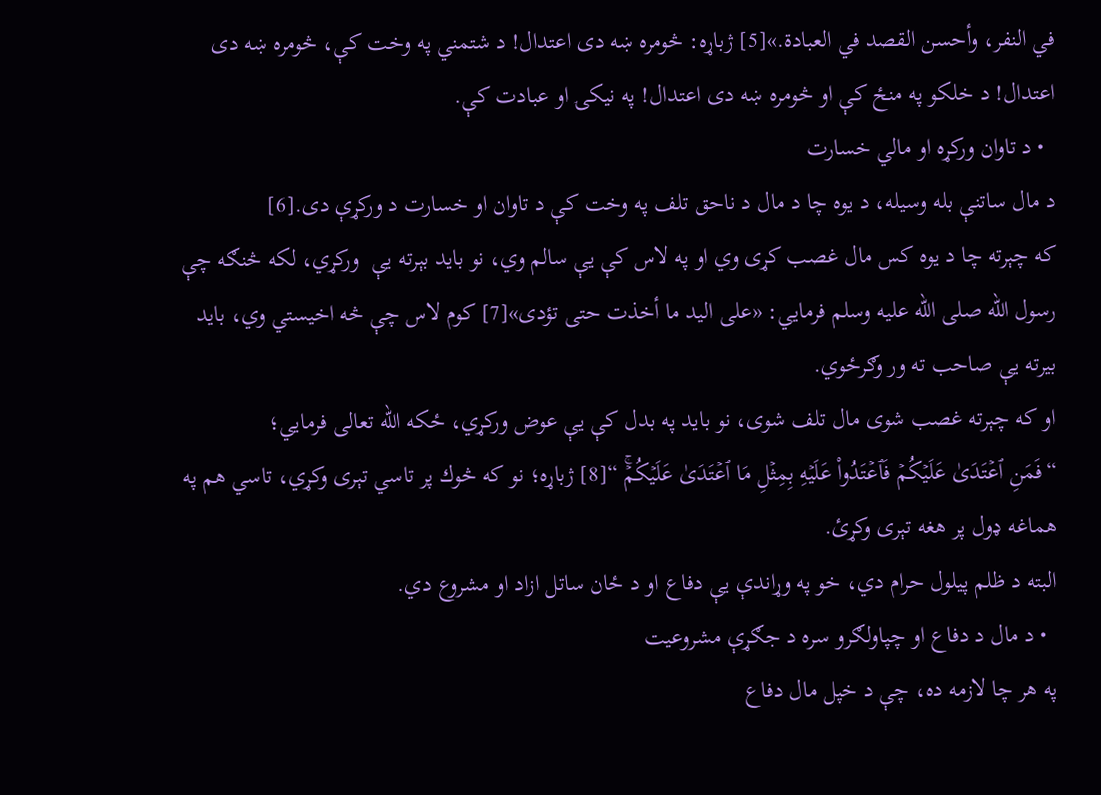في النفر، وأحسن القصد في العبادة.»[5] ژباړه: څومره ښه دی اعتدال! د شتمني په وخت کې، څومره ښه دی اعتدال! د خلکو په منځ کې او څومره ښه دی اعتدال! په نیکۍ او عبادت کې.
  • د تاوان ورکړه او مالي خسارت
د مال ساتنې بله وسیله، د یوه چا د مال د ناحق تلف په وخت کې د تاوان او خسارت د ورکړې دی.[6]
که چېرته چا د یوه کس مال غصب کړی وي او په لاس کې یې سالم وي، نو باید بېرته یې  ورکړي، لکه څنګه چې رسول الله صلی الله علیه وسلم فرمايي: «على اليد ما أخذت حتى تؤدى»[7] کوم لاس چې څه اخیستي وي، باید بیرته یې صاحب ته ور وګرځوي.
او که چېرته غصب شوی مال تلف شوی، نو باید په بدل کې یې عوض ورکړي، ځکه الله تعالی فرمايي؛
“فَمَنِ ٱعۡتَدَىٰ عَلَيۡكُمۡ فَٱعۡتَدُواْ عَلَيۡهِ بِمِثۡلِ مَا ٱعۡتَدَىٰ عَلَيۡكُمۡۚ “[8] ژباړه؛ نو كه څوك پر تاسي تېرى وکړي، تاسي هم په هماغه ډول پر هغه تېرى وکړئ.
البته د ظلم پیلول حرام دي، خو په وړاندې یې دفاع او د ځان ساتل ازاد او مشروع دي.
  • د مال د دفاع او چپاولګرو سره د جګړې مشروعیت
په هر چا لازمه ده، چې د خپل مال دفاع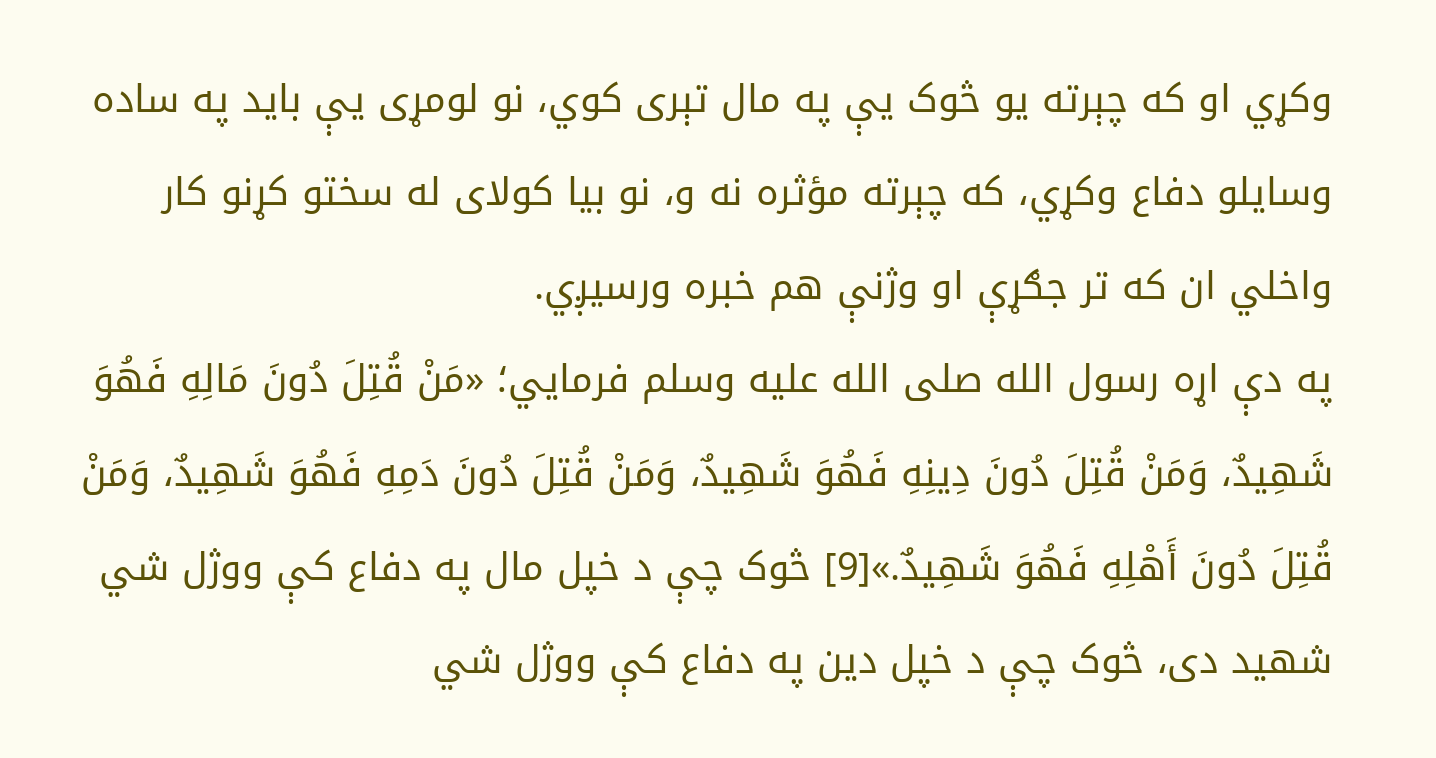وکړي او که چېرته یو څوک یې په مال تېری کوي، نو لومړی یې باید په ساده وسایلو دفاع وکړي، که چېرته مؤثره نه و، نو بیا کولای له سختو کړنو کار واخلي ان که تر جګړې او وژنې هم خبره ورسیږي.
په دې اړه رسول الله صلی الله علیه وسلم فرمايي؛ «مَنْ قُتِلَ دُونَ مَالِهِ فَهُوَ شَهِيدٌ، وَمَنْ قُتِلَ دُونَ دِينِهِ فَهُوَ شَهِيدٌ، وَمَنْ قُتِلَ دُونَ دَمِهِ فَهُوَ شَهِيدٌ، وَمَنْ قُتِلَ دُونَ أَهْلِهِ فَهُوَ شَهِيدٌ.»[9] څوک چې د خپل مال په دفاع کې ووژل شي شهید دی، څوک چې د خپل دین په دفاع کې ووژل شي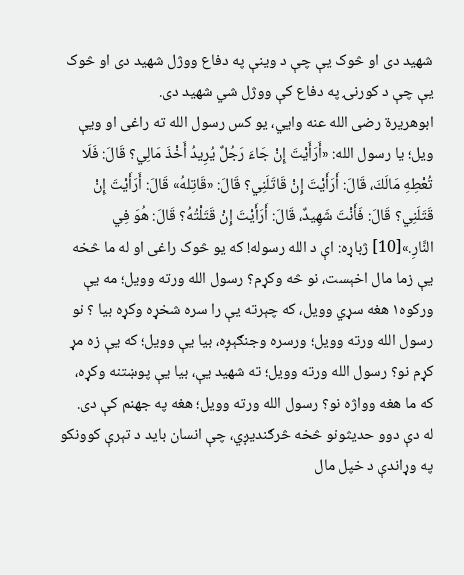شهید دی او څوک یې چې د وینې په دفاع ووژل شهید دی او څوک یې چې د کورنۍ په دفاع کې ووژل شي شهید دی.
ابوهریرة رضی الله عنه وايي، یو کس رسول الله ته راغی او ویې ویل؛ یا رسول الله: «أَرَأَيْتَ إِنْ جَاءَ رَجُلٌ يُرِيدُ أَخْذَ مَالِي؟ قَالَ: فَلَا تُعْطِهِ مَالَكَ، قَالَ: أَرَأَيْتَ إِنْ قَاتَلَنِي؟ قَالَ: «قَاتِلهُ» قَالَ: أَرَأَيْتَ إِنْ قَتَلَنِي؟ قَالَ: فَأَنْتَ شَهِيدٌ، قَالَ: أَرَأَيْتَ إِنْ قَتَلْتُهُ؟ قَالَ: هُوَ فِي النَّارِ.»[10] ژباړه: اې د الله رسوله! که یو څوک راغی او له ما څخه یې زما مال اخېست، نو څه وکړم؟ رسول الله ورته وویل؛ مه یې ورکوه۱ هغه سړي وویل، که چېرته یې را سره شخړه وکړه بیا ؟ نو رسول الله ورته وویل؛ ورسره وجنګېږه، بیا یې وویل؛ که یې زه مړ کړم نو؟ رسول الله ورته وویل؛ ته شهید یې، بیا یې پوښتنه وکړه، که ما هغه وواژه نو؟ رسول الله ورته وویل؛ هغه په جهنم کې دی.
له دې دوو حدیثونو څخه څرګندیږي، چې انسان باید د تېرې کوونکو په وړاندې د خپل مال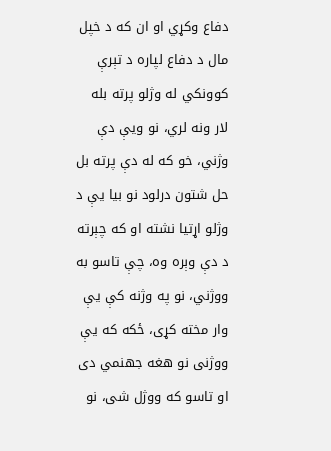دفاع وکړي او ان که د خپل مال د دفاع لپاره د تېرې کوونکي له وژلو پرته بله لار ونه لري، نو ویې دې وژني، خو که له دې پرته بل حل شتون درلود نو بیا یې د وژلو اړتیا نشته او که چېرته د دې وېره وه، چې تاسو به ووژني، نو په وژنه کې یې وار مخته کړی، ځکه که یې ووژنی نو هغه جهنمي دی او تاسو که ووژل شی، نو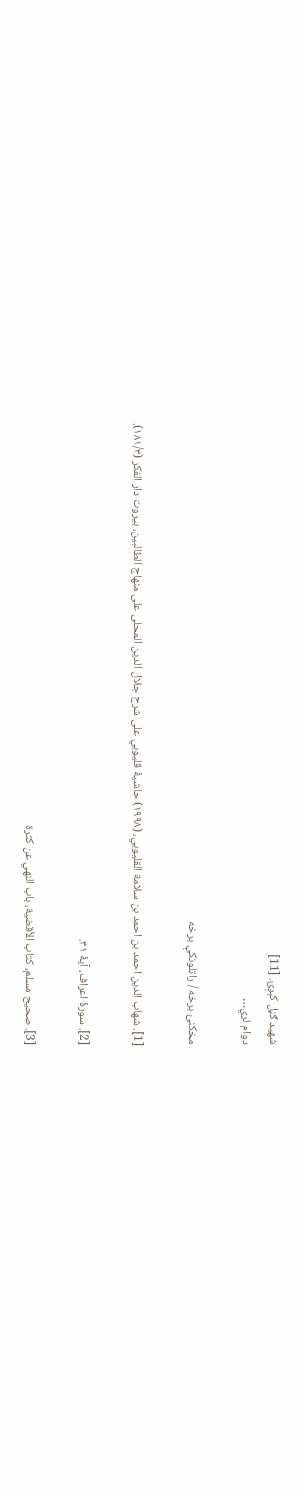شهید ګڼل کېږئ. [11]
دوام لري…

مخکنئ برخه / راتلونکې برخه

[1]. شهاب الدین احمد بن احمد بن سلامة القليوبي، (۱۹۹۸) حاشيۀ قليوبي على شرح جلال الدين المحلى على منهاج الطالبين، بيروت دار الفكر (۱۸۱/۳).

[2]. سورۀ اعراف، آیۀ ۳۱.

[3]. صحيح مسلم، كتاب الأقضية، باب النهي عن كثرة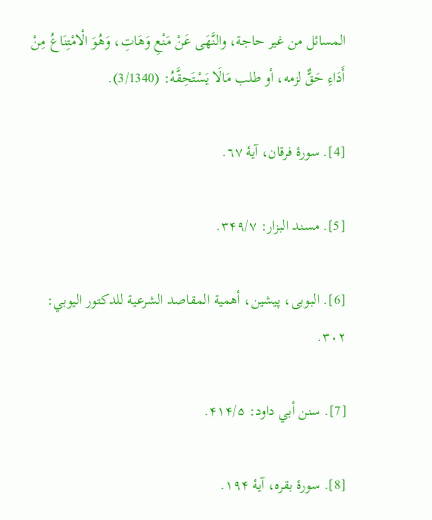المسائل من غير حاجة، والنَّهَى عَنْ مَنْعِ وَهَاتِ، وَهُوَ الْامْتِنَاعُ مِنْ أَدَاءِ حَقٌّ لزمه، أو طلب مَالَا يَسْتَحِقَّهُ: (3/1340).

[4]. سورۀ فرقان، آیۀ ٦٧.

[5]. مسند البزار: ۳۴۹/۷.

[6]. البوبی، پیشین، أهمية المقاصد الشرعية للدكتور اليوبي: ۳۰۲.

[7]. سنن أبي داود: ۴۱۴/۵.

[8]. سورۀ بقره، آیۀ ۱۹۴.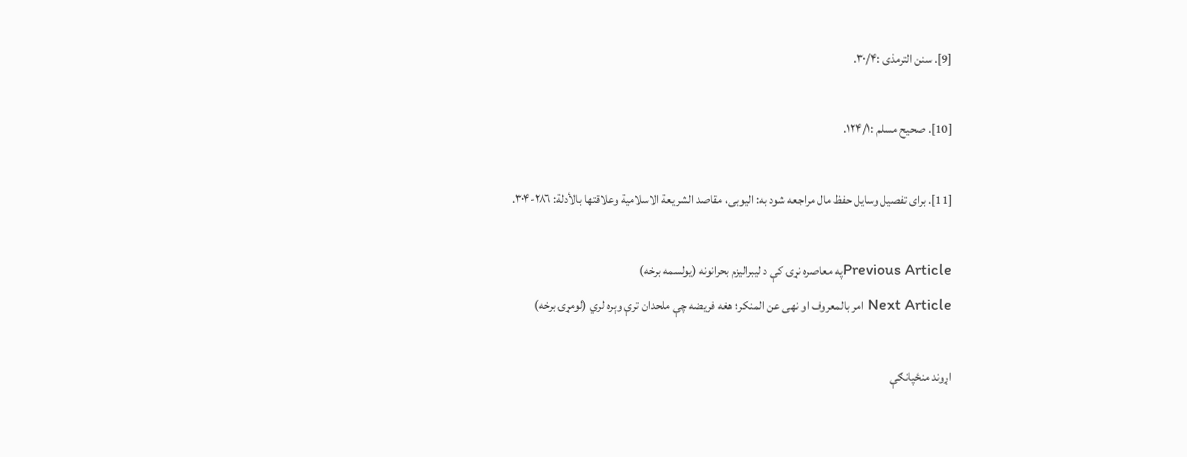[9]. سنن الترمذى :۳۰/۴.

[10]. صحیح مسلم :۱۲۴/۱.

[11]. برای تفصیل وسایل حفظ مال مراجعه شود به: الیوبی، مقاصد الشريعة الاسلامية وعلاقتها بالأدلة: ٢٨٦-۳۰۴.

Previous Articleپه معاصره نړۍ کې د لیبرالیزم بحرانونه (یولسمه برخه)
Next Article امر بالمعروف او نهی عن المنکر؛ هغه فریضه چې ملحدان ترې وېره لري (لومړۍ برخه)

اړوند منځپانګې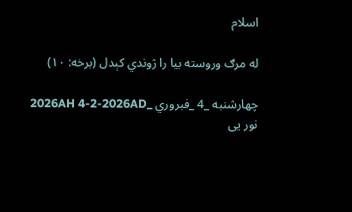اسلام

له مرګ وروسته بیا را ژوندي کېدل (برخه: ۱۰)

چهارشنبه _4 _فبروري _2026AH 4-2-2026AD
نور یی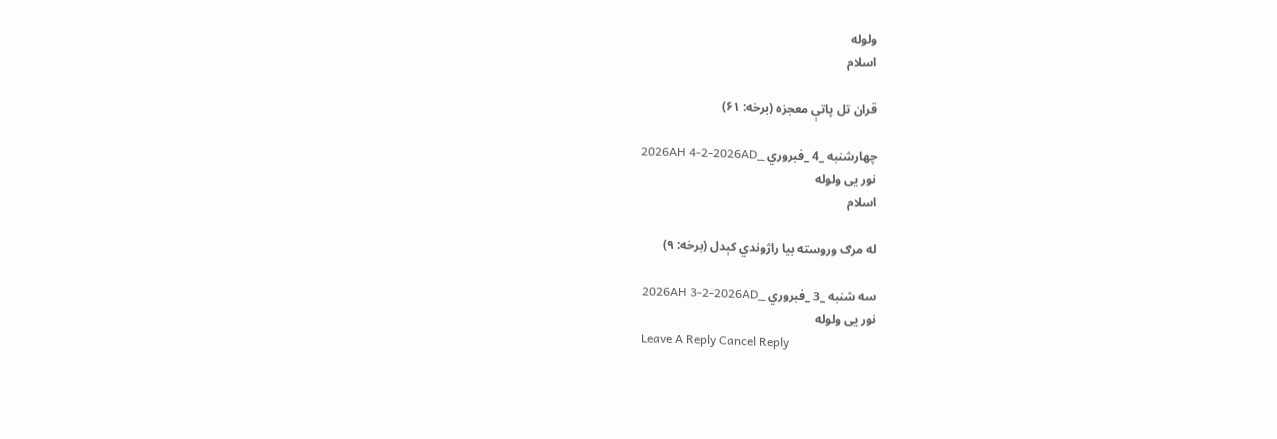ولوله
اسلام

قران تل ‌پاتې معجزه (برخه: ۶۱)

چهارشنبه _4 _فبروري _2026AH 4-2-2026AD
نور یی ولوله
اسلام

له مرګ وروسته بیا راژوندي کېدل (برخه: ۹)

سه شنبه _3 _فبروري _2026AH 3-2-2026AD
نور یی ولوله
Leave A Reply Cancel Reply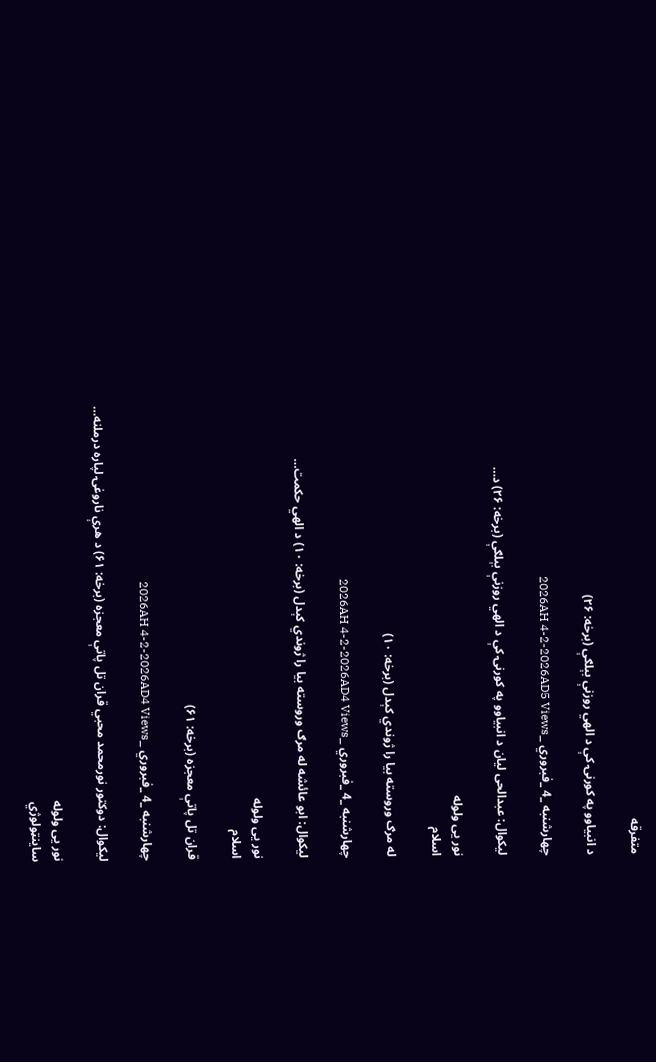متفرقه

د انبیاوو په کورنۍ کې د الهي روزنې بېلګې (برخه: ۲۶)

چهارشنبه _4 _فبروري _2026AH 4-2-2026AD5 Views

لیکوال: عبدالحی لیان د انبیاوو په کورنۍ کې د الهي روزنې بېلګې (برخه: ۲۶) د…

نور یی ولوله
اسلام

له مرګ وروسته بیا را ژوندي کېدل (برخه: ۱۰)

چهارشنبه _4 _فبروري _2026AH 4-2-2026AD4 Views

لیکوال: ابو عائشه له مرګ وروسته بیا را ژوندي کېدل (برخه: ۱۰) د الهي حکمت…

نور یی ولوله
اسلام

قران تل ‌پاتې معجزه (برخه: ۶۱)

چهارشنبه _4 _فبروري _2026AH 4-2-2026AD4 Views

لیکوال: دوکتور نورمحمد محبي قران تل ‌پاتې معجزه (برخه: ۶۱) د هرې ناروغۍ لپاره درملنه…

نور یی ولوله
ساینټولوژي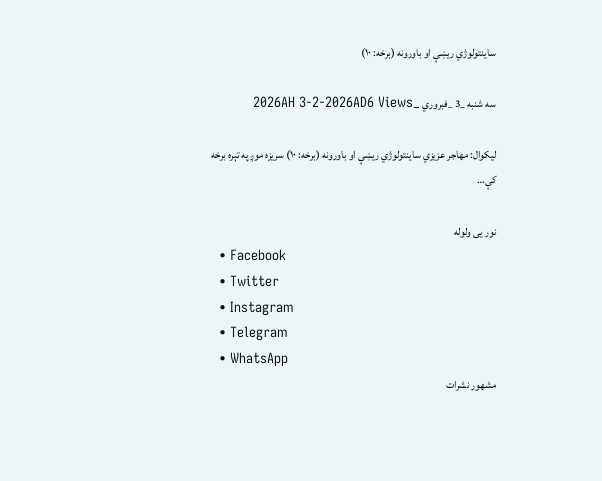ساينتولوژي ريښې او باورونه (برخه: ۱۰)

سه شنبه _3 _فبروري _2026AH 3-2-2026AD6 Views

لیکوال: مهاجر عزیزي ساينتولوژي ريښې او باورونه (برخه: ۱۰) سریزه موږ په تېره برخه کې…

نور یی ولوله
  • Facebook
  • Twitter
  • Instagram
  • Telegram
  • WhatsApp
مشهور نشرات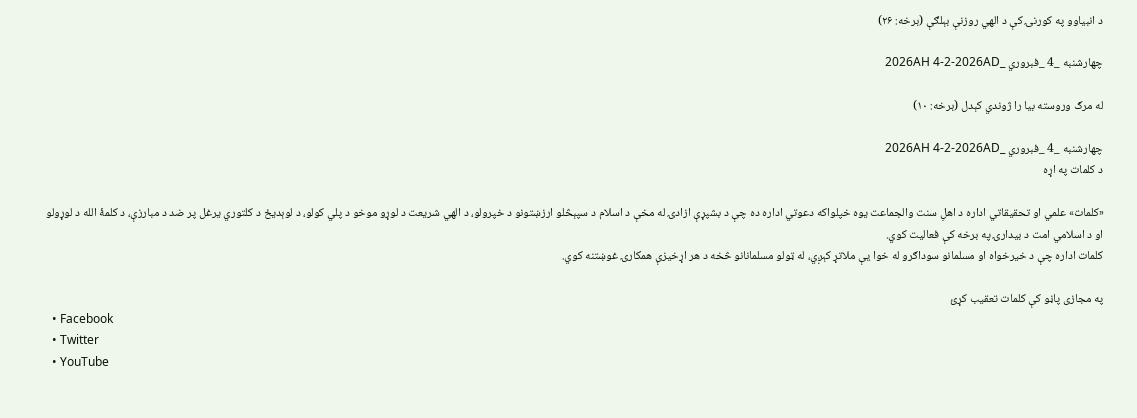د انبیاوو په کورنۍ کې د الهي روزنې بېلګې (برخه: ۲۶)

چهارشنبه _4 _فبروري _2026AH 4-2-2026AD

له مرګ وروسته بیا را ژوندي کېدل (برخه: ۱۰)

چهارشنبه _4 _فبروري _2026AH 4-2-2026AD
د کلمات په اړه

«کلمات» علمي او تحقیقاتي اداره د اهلِ سنت والجماعت یوه خپلواکه دعوتي اداره ده چې د بشپړې ازادۍ له مخې د اسلام د سپېڅلو ارزښتونو د خپرولو، د الهي شریعت د لوړو موخو د پلي کولو، د لوېدیځ د کلتوري یرغل پر ضد د مبارزې، د کلمۀ الله د لوړولو او د اسلامي امت د بیدارۍ په برخه کې فعالیت کوي.
کلمات اداره چې د خیرخواه او مسلمانو سوداګرو له خوا یې ملاتړ کېږي، له ټولو مسلمانانو څخه د هر اړخیزې همکارۍ غوښتنه کوي.

په مجازی پاڼو کې کلمات تعقیب کړئ
  • Facebook
  • Twitter
  • YouTube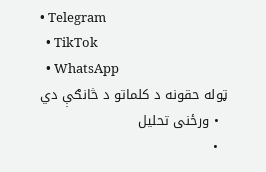• Telegram
  • TikTok
  • WhatsApp
ټوله حقونه د کلماتو د څانګې دي
  • ورځنی تحلیل
  •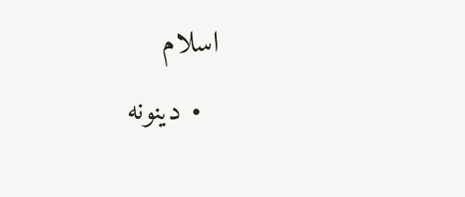اسلام
  • دینونه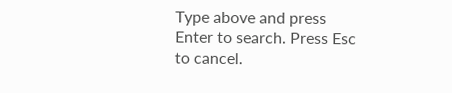Type above and press Enter to search. Press Esc to cancel.